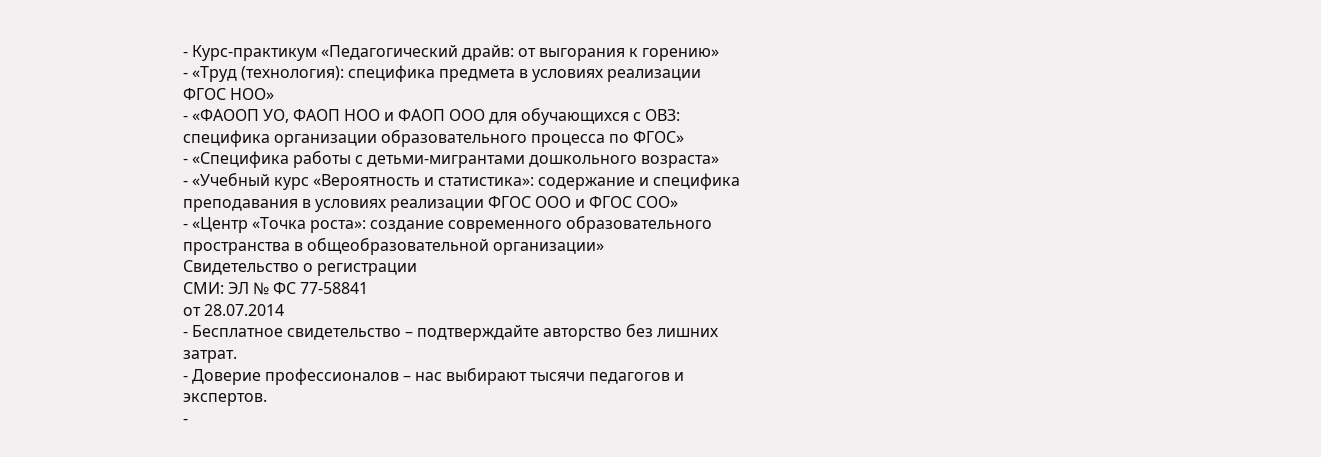- Курс-практикум «Педагогический драйв: от выгорания к горению»
- «Труд (технология): специфика предмета в условиях реализации ФГОС НОО»
- «ФАООП УО, ФАОП НОО и ФАОП ООО для обучающихся с ОВЗ: специфика организации образовательного процесса по ФГОС»
- «Специфика работы с детьми-мигрантами дошкольного возраста»
- «Учебный курс «Вероятность и статистика»: содержание и специфика преподавания в условиях реализации ФГОС ООО и ФГОС СОО»
- «Центр «Точка роста»: создание современного образовательного пространства в общеобразовательной организации»
Свидетельство о регистрации
СМИ: ЭЛ № ФС 77-58841
от 28.07.2014
- Бесплатное свидетельство – подтверждайте авторство без лишних затрат.
- Доверие профессионалов – нас выбирают тысячи педагогов и экспертов.
-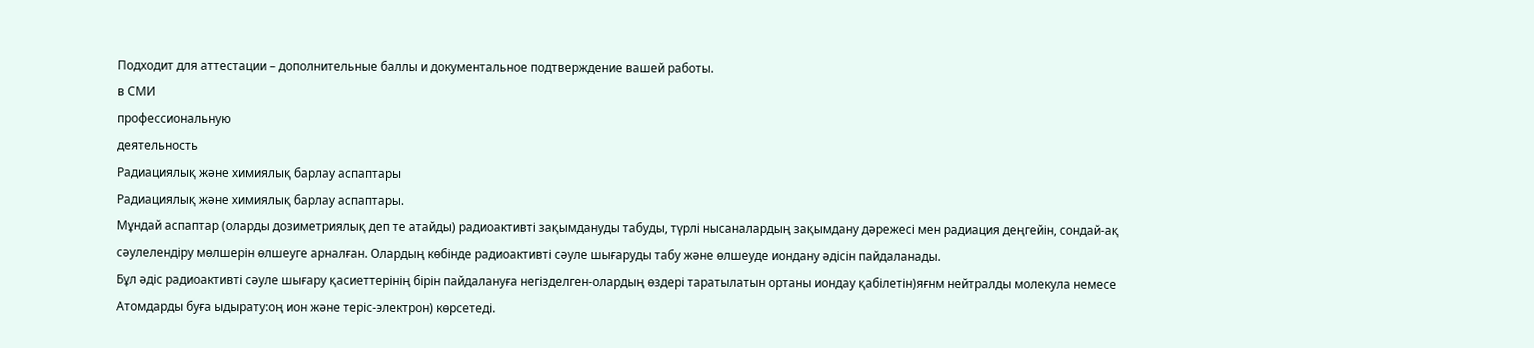Подходит для аттестации – дополнительные баллы и документальное подтверждение вашей работы.
в СМИ
профессиональную
деятельность
Радиациялық және химиялық барлау аспаптары
Радиациялық және химиялық барлау аспаптары.
Мұндай аспаптар (оларды дозиметриялық деп те атайды) радиоактивті зақымдануды табуды, түрлі нысаналардың зақымдану дәрежесі мен радиация деңгейін, сондай-ақ сәулелендіру мөлшерін өлшеуге арналған. Олардың көбінде радиоактивті сәуле шығаруды табу және өлшеуде иондану әдісін пайдаланады.
Бұл әдіс радиоактивті сәуле шығару қасиеттерінің бірін пайдалануға негізделген-олардың өздері таратылатын ортаны иондау қабілетін)яғнм нейтралды молекула немесе
Атомдарды буға ыдырату:оң ион және теріс-электрон) көрсетеді.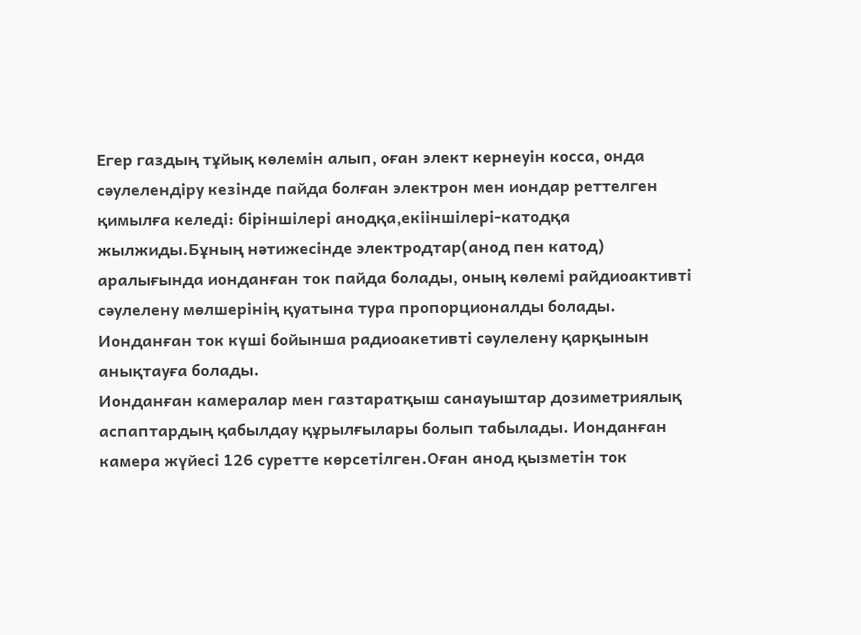Егер газдың тұйық көлемін алып, оған элект кернеуін косса, онда сәулелендіру кезінде пайда болған электрон мен иондар реттелген қимылға келеді: біріншілері анодқа,екііншілері-катодқа жылжиды.Бұның нәтижесінде электродтар(анод пен катод) аралығында ионданған ток пайда болады, оның көлемі райдиоактивті сәулелену мөлшерінің қуатына тура пропорционалды болады.
Ионданған ток күші бойынша радиоакетивті сәулелену қарқынын анықтауға болады.
Ионданған камералар мен газтаратқыш санауыштар дозиметриялық аспаптардың қабылдау құрылғылары болып табылады. Ионданған камера жүйесі 126 суретте көрсетілген.Оған анод қызметін ток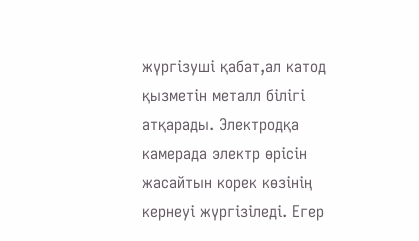жүргізуші қабат,ал катод қызметін металл білігі атқарады. Электродқа камерада электр өрісін жасайтын корек көзінің кернеуі жүргізіледі. Егер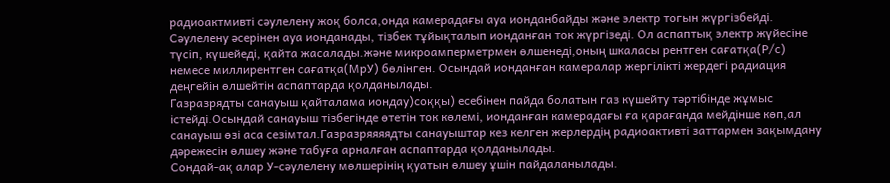радиоактмивті сәулелену жоқ болса,онда камерадағы ауа ионданбайды және электр тогын жүргізбейді. Сәулелену әсерінен ауа ионданады, тізбек тұйықталып ионданған ток жүргізеді. Ол аспаптық электр жүйесіне түсіп, күшейеді, қайта жасалады.және микроамперметрмен өлшенеді,оның шкаласы рентген сағатқа(Р/с) немесе миллирентген сағатқа(МрУ) бөлінген. Осындай ионданған камералар жергілікті жердегі радиация деңгейін өлшейтін аспаптарда қолданылады.
Газразрядты санауыш қайталама иондау)соққы) есебінен пайда болатын газ күшейту тәртібінде жұмыс істейді.Осындай санауыш тізбегінде өтетін ток көлемі, ионданған камерадағы ға қарағанда мейдінше көп,ал санауыш өзі аса сезімтал.Газразряяяядты санауыштар кез келген жерлердің радиоактивті заттармен зақымдану дәрежесін өлшеу және табуға арналған аспаптарда қолданылады.
Сондай-ақ алар У-сәулелену мөлшерінің қуатын өлшеу ұшін пайдаланылады.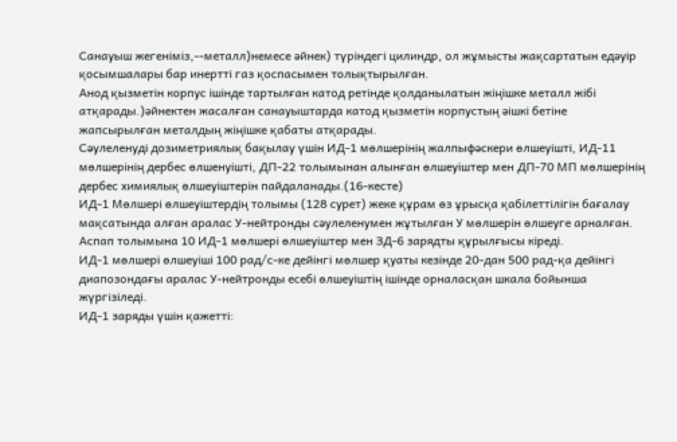Санауыш жегеніміз,--металл)немесе әйнек) түріндегі цилиндр, ол жұмысты жақсартатын едәуір қосымшалары бар инертті газ қоспасымен толықтырылған.
Анод қызметін корпус ішінде тартылған катод ретінде қолданылатын жіңішке металл жібі атқарады.)әйнектен жасалған санауыштарда катод қызметін корпустың әішкі бетіне жапсырылған металдың жіңішке қабаты атқарады.
Сәулеленуді дозиметриялық бақылау үшін ИД-1 мөлшерінің жалпыфәскери өлшеуішті, ИД-11 мөлшерінің дербес өлшенуішті, ДП-22 толымынан алынған өлшеуіштер мен ДП-70 МП мөлшерінің дербес химиялық өлшеуіштерін пайдаланады.(16-кесте)
ИД-1 Мөлшері өлшеуіштердің толымы (128 сурет) жеке құрам өз ұрысқа қабілеттілігін бағалау мақсатында алған аралас У-нейтронды сәулеленумен жұтылған У мөлшерін өлшеуге арналған.
Аспап толымына 10 ИД-1 мөлшері өлшеуіштер мен ЗД-6 зарядты құрылғысы кіреді.
ИД-1 мөлшері өлшеуіші 100 рад/с-ке дейінгі мөлшер қуаты кезінде 20-дан 500 рад-қа дейінгі диапозондағы аралас У-нейтронды есебі өлшеуіштің ішінде орналасқан шкала бойынша жүргізіледі.
ИД-1 заряды үшін қажетті: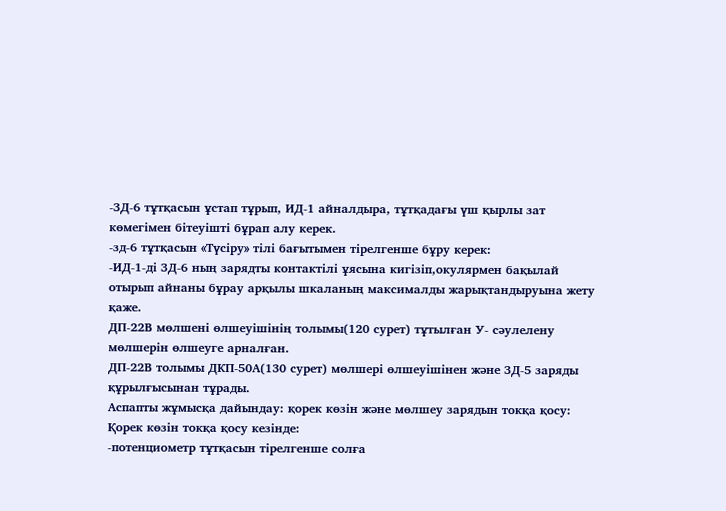-ЗД-6 тұтқасын ұстап тұрып, ИД-1 айналдыра, тұтқадағы үш қырлы зат көмегімен бітеуішті бұрап алу керек.
-зд-6 тұтқасын «Түсіру» тілі бағытымен тірелгенше бұру керек:
-ИД-1-ді ЗД-6 ның зарядты контактілі ұясына кигізіп,окулярмен бақылай отырып айнаны бұрау арқылы шкаланың максималды жарықтандыруына жету қаже.
ДП-22В мөлшені өлшеуішінің толымы(120 сурет) тұтылған У- сәулелену мөлшерін өлшеуге арналған.
ДП-22В толымы ДКП-50А(130 сурет) мөлшері өлшеуішінен және ЗД-5 заряды құрылғысынан тұрады.
Аспапты жұмысқа дайындау: қорек көзін және мөлшеу зарядын токқа қосу:
Қорек көзін токқа қосу кезінде:
-потенциометр тұтқасын тірелгенше солға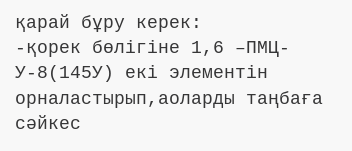қарай бұру керек:
-қорек бөлігіне 1,6 –ПМЦ-У-8(145У) екі элементін орналастырып,аоларды таңбаға сәйкес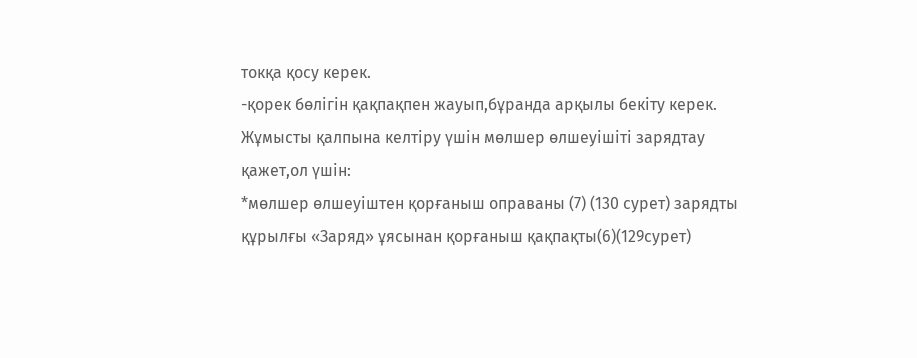токқа қосу керек.
-қорек бөлігін қақпақпен жауып,бұранда арқылы бекіту керек.
Жұмысты қалпына келтіру үшін мөлшер өлшеуішіті зарядтау қажет,ол үшін:
*мөлшер өлшеуіштен қорғаныш оправаны (7) (130 сурет) зарядты құрылғы «Заряд» ұясынан қорғаныш қақпақты(6)(129сурет)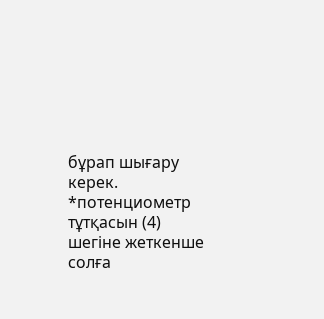бұрап шығару керек.
*потенциометр тұтқасын (4) шегіне жеткенше солға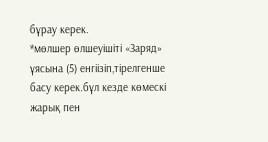бұрау керек.
*мөлшер өлшеуішіті «Заряд» ұясына (5) енгіізіп,тірелгенше басу керек.бұл кезде көмескі жарық пен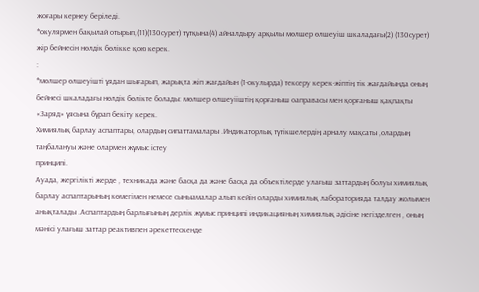жоғары кернеу беріледі.
*окулярмен бақылай отырып,(11)(130сурет) тұтқына(4) айналдыру арқылы мөлшер өлшеуіш шкаладағы(2) (130сурет) жір бейнесін нөлдік бөлікке қою керек.
:
*мөлшер өлшеуішті ұядан шығарып, жарықта жіп жағдайын (1-окулырда) тексеру керек-жіптің тік жағдайында оның бейнесі шкаладағы нөлдік бөлікте болады: мөлшер өлшеуііштің қорғаныш оаправасы мен қорғаныш қақпақты «Заряд» ұясына бұрап бекіту керек.
Химиялық барлау аспаптары, олардың сипаттамалары .Индикаторлық түтікшелердің арналу мақсаты ,олардың таңбалануы және олармен жұмыс істеу
принципі.
Ауада, жергілікті жерде , техникада және басқа да және басқа да объектілерде улағыш заттардың болуы химиялық барлау аспаптарының көмегімен немесе сыныамалар алып кейін оларды химиялық лабораторияда талдау жолымен анықталады .Аспаптардың барлығының дерлік жұмыс принципі индикацияның химиялық әдісіне негізделген , оның мәнісі улағыш заттар реактивпен әрекеттескенде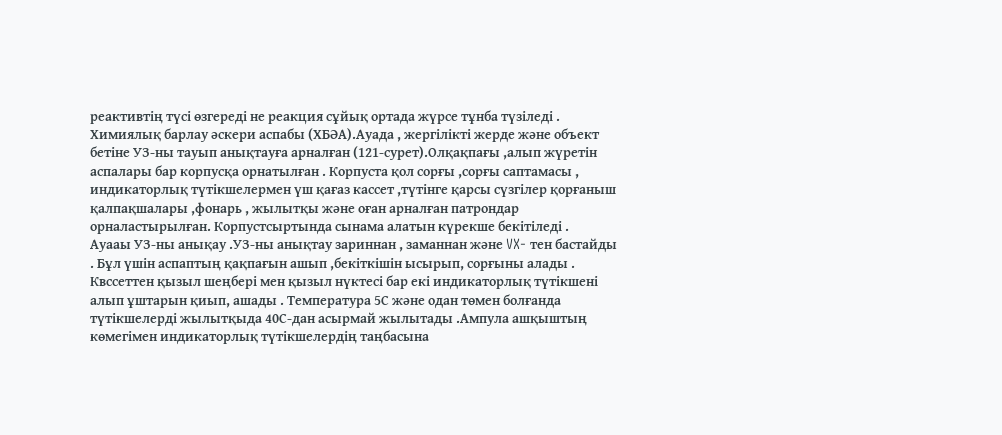реактивтің түсі өзгереді не реакция сұйық ортада жүрсе тұнба түзіледі .
Химиялық барлау әскери аспабы (ХБӘА).Ауада , жергілікті жерде және объект бетіне УЗ-ны тауып анықтауға арналған (121-сурет).Олқақпағы ,алып жүретін аспалары бар корпусқа орнатылған . Корпуста қол сорғы ,сорғы саптамасы , индикаторлық түтікшелермен үш қағаз кассет ,түтінге қарсы сүзгілер қорғаныш қалпақшалары ,фонарь , жылытқы және оған арналған патрондар орналастырылған. Корпустсыртында сынама алатын күрекше бекітіледі .
Ауааы УЗ-ны анықау .УЗ-ны анықтау зариннан , заманнан және VX- тен бастайды . Бұл үшін аспаптың қақпағын ашып ,бекіткішін ысырып, сорғыны алады . Квссеттен қызыл шеңбері мен қызыл нүктесі бар екі индикаторлық түтікшені алып ұштарын қиып, ашады . Температура 5С және одан төмен болғанда түтікшелерді жылытқыда 40С-дан асырмай жылытады .Ампула ашқыштың көмегімен индикаторлық түтікшелердің таңбасына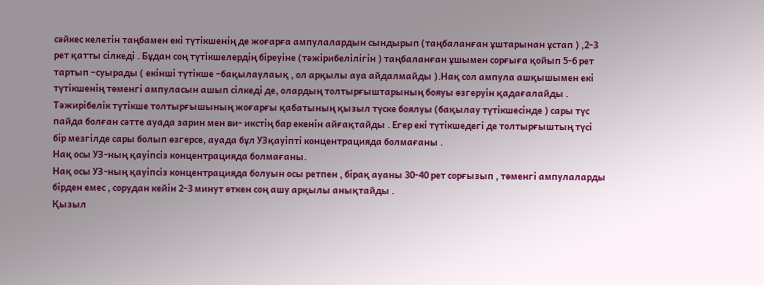сәйкес келетін таңбамен екі түтікшенің де жоғарға ампулалардын сындырып (таңбаланған ұштарынан ұстап ) ,2-3 рет қатты сілкеді . Бұдан соң түтікшелердің біреуіне (тәжірибелілігін ) таңбаланған ұшымен сорғыға қойып 5-6 рет тартып –суырады ( екінші түтікше –бақылаулаық , ол арқылы ауа айдалмайды ).Нақ сол ампула ашқышымен екі түтікшенің төменгі ампуласын ашып сілкеді де, олардың толтырғыштарының бояуы өзгеруін қадағалайды .
Тәжирібелік түтікше толтырғышының жоғарғы қабатының қызыл түске боялуы (бақылау түтікшесінде ) сары түс пайда болған сәтте ауада зарин мен ви- икстің бар екенін айғақтайды . Егер екі түтікшедегі де толтырғыштың түсі бір мезгілде сары болып өзгерсе, ауада бұл УЗқауіпті концентрацияда болмағаны .
Нақ осы УЗ-ның қауіпсіз концентрацияда болмағаны.
Нақ осы УЗ-ның қауіпсіз концентрацияда болуын осы ретпен , бірақ ауаны 30-40 рет сорғызып , төменгі ампулаларды бірден емес , сорудан кейін 2-3 минут өткен соң ашу арқылы анықтайды .
Қызыл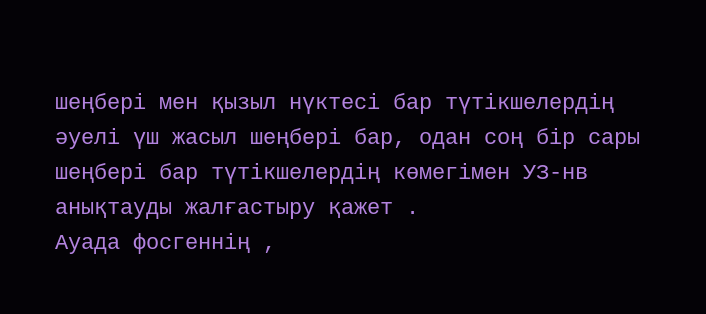шеңбері мен қызыл нүктесі бар түтікшелердің әуелі үш жасыл шеңбері бар, одан соң бір сары шеңбері бар түтікшелердің көмегімен УЗ-нв анықтауды жалғастыру қажет .
Ауада фосгеннің ,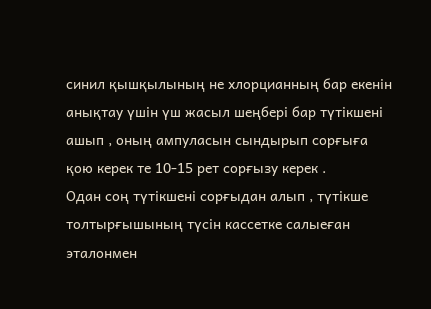синил қышқылының не хлорцианның бар екенін анықтау үшін үш жасыл шеңбері бар түтікшені ашып , оның ампуласын сындырып сорғыға қою керек те 10-15 рет сорғызу керек .
Одан соң түтікшені сорғыдан алып , түтікше толтырғышының түсін кассетке салыеған эталонмен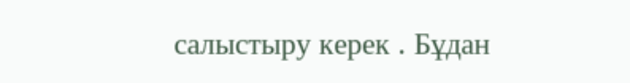салыстыру керек . Бұдан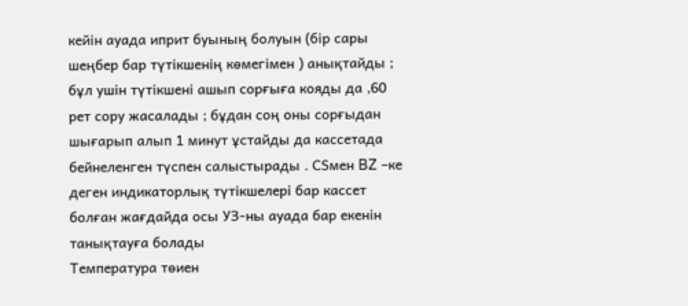кейін ауада иприт буының болуын (бір сары шеңбер бар түтікшенің көмегімен ) анықтайды ; бұл ушін түтікшені ашып сорғыға кояды да ,60 рет сору жасалады ; бұдан соң оны сорғыдан шығарып алып 1 минут ұстайды да кассетада бейнеленген түспен салыстырады . CSмен BZ –ке деген индикаторлық түтікшелері бар кассет болған жағдайда осы УЗ-ны ауада бар екенін танықтауға болады
Температура төиен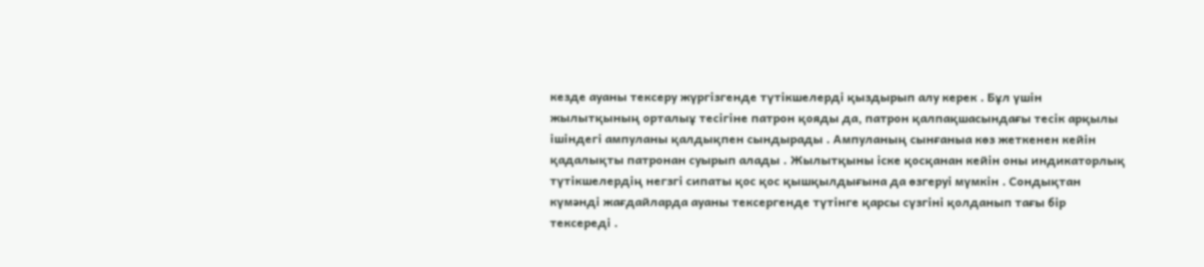кезде ауаны тексеру жүргізгенде түтікшелерді қыздырып алу керек . Бұл үшін жылытқының орталыұ тесігіне патрон қояды да, патрон қалпақшасындағы тесік арқылы ішіндегі ампуланы қалдықпен сындырады . Ампуланың сынғаныа көз жеткенен кейін қадалықты патронан суырып алады . Жылытқыны іске қосқанан кейін оны индикаторлық түтікшелердің негзгі сипаты қос қос қышқылдығына да өзгеруі мүмкін . Сондықтан күмәнді жағдайларда ауаны тексергенде түтінге қарсы сүзгіні қолданып тағы бір тексереді .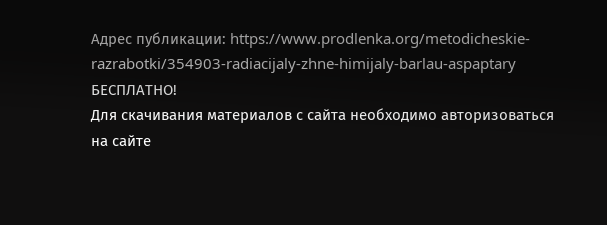Адрес публикации: https://www.prodlenka.org/metodicheskie-razrabotki/354903-radiacijaly-zhne-himijaly-barlau-aspaptary
БЕСПЛАТНО!
Для скачивания материалов с сайта необходимо авторизоваться на сайте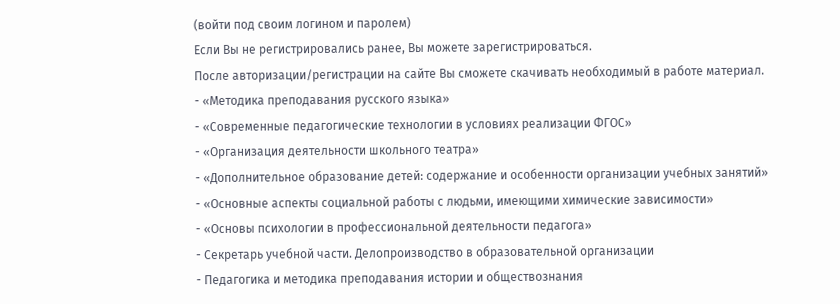(войти под своим логином и паролем)
Если Вы не регистрировались ранее, Вы можете зарегистрироваться.
После авторизации/регистрации на сайте Вы сможете скачивать необходимый в работе материал.
- «Методика преподавания русского языка»
- «Современные педагогические технологии в условиях реализации ФГОС»
- «Организация деятельности школьного театра»
- «Дополнительное образование детей: содержание и особенности организации учебных занятий»
- «Основные аспекты социальной работы с людьми, имеющими химические зависимости»
- «Основы психологии в профессиональной деятельности педагога»
- Секретарь учебной части. Делопроизводство в образовательной организации
- Педагогика и методика преподавания истории и обществознания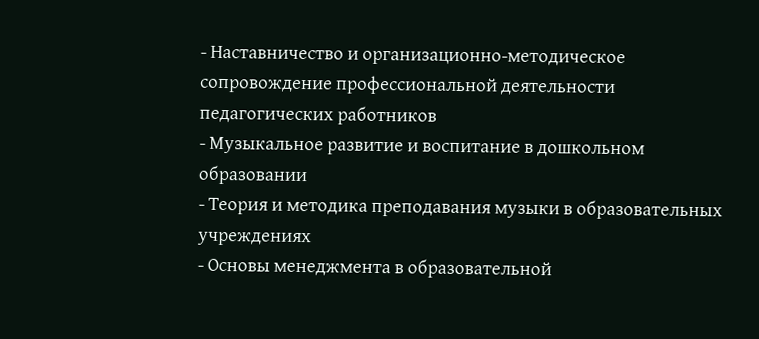- Наставничество и организационно-методическое сопровождение профессиональной деятельности педагогических работников
- Музыкальное развитие и воспитание в дошкольном образовании
- Теория и методика преподавания музыки в образовательных учреждениях
- Основы менеджмента в образовательной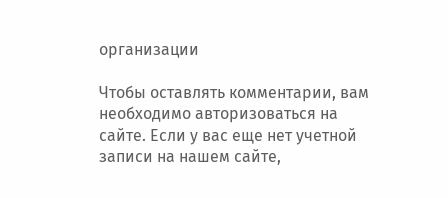организации

Чтобы оставлять комментарии, вам необходимо авторизоваться на сайте. Если у вас еще нет учетной записи на нашем сайте,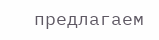предлагаем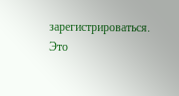зарегистрироваться. Это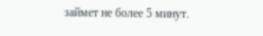займет не более 5 минут.